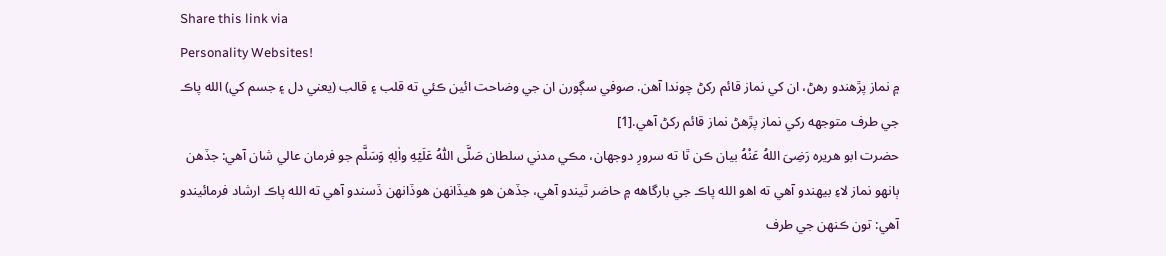Share this link via
Personality Websites!
۾ نماز پڙهندو رهڻ، ان کي نماز قائم رکڻ چوندا آهن. صوفي سڳورن ان جي وضاحت ائين ڪئي ته قلب ۽ قالب (يعني دل ۽ جسم کي) الله پاڪ جي طرف متوجهه رکي نماز پڙهڻ نماز قائم رکڻ آهي.[1]
حضرت ابو هريره رَضِىَ اللهُ عَنْهُ بيان ڪن ٿا ته سرورِ دوجهان، مڪي مدني سلطان صَلَّى اللّٰهُ عَلَيۡهِ واٰلِهٖ وَسَلَّم جو فرمان عالي شان آهي: جڏهن ٻانهو نماز لاءِ بيهندو آهي ته اهو الله پاڪ جي بارگاهه ۾ حاضر ٿيندو آهي، جڏهن هو هيڏانهن هوڏانهن ڏسندو آهي ته الله پاڪ ارشاد فرمائيندو آهي: تون ڪنهن جي طرف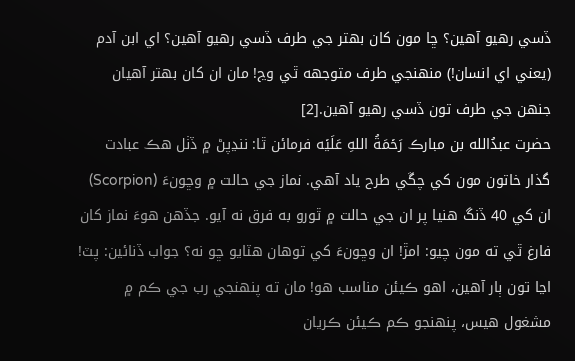ڏسي رهيو آهين؟ ڇا مون کان بهتر جي طرف ڏسي رهيو آهين؟ اي ابن آدم (يعني اي انسان!) منهنجي طرف متوجهه ٿي وڃ! مان ان کان بهتر آهيان جنهن جي طرف تون ڏسي رهيو آهين.[2]
حضرت عبدُالله بن مبارڪ رَحۡمَةُ اللهِ عَلَيۡه فرمائن ٿا: ننڍپڻ ۾ ڏٺل هڪ عبادت گذار خاتون مون کي چڱي طرح ياد آهي. نماز جي حالت ۾ وڇونءَ (Scorpion) ان کي 40 ڏنگ هنيا پر ان جي حالت ۾ ٿورو به فرق نه آيو. جڏهن هوءَ نماز کان فارغ ٿي ته مون چيو: امڙ! ان وڇونءَ کي توهان هٽايو ڇو نه؟ جواب ڏنائين: پٽ! اڃا تون ٻار آهين، اهو ڪيئن مناسب هو! مان ته پنهنجي رب جي ڪم ۾ مشغول هيس، پنهنجو ڪم ڪيئن ڪريان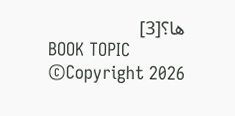ها؟[3]
BOOK TOPIC
©Copyright 2026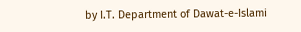by I.T. Department of Dawat-e-Islami